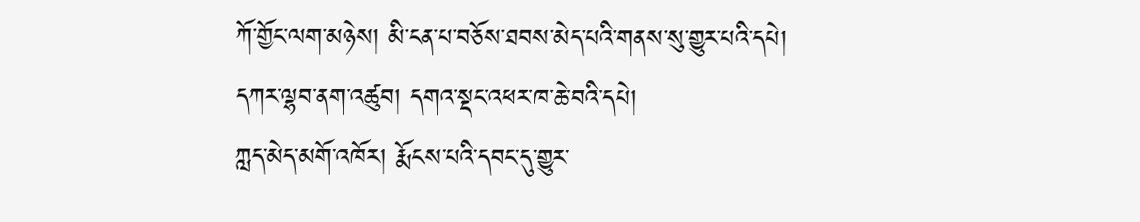ཀོ་གྱོང་ལག་མཉེས། མི་ངན་པ་བཅོས་ཐབས་མེད་པའི་གནས་སུ་གྱུར་པའི་དཔེ།
དཀར་ལྷབ་ནག་འཚུབ། དགའ་སྡང་འཕར་ཁ་ཆེ་བའི་དཔེ།
ཀླད་མེད་མགོ་འཁོར། རྨོངས་པའི་དབང་དུ་གྱུར་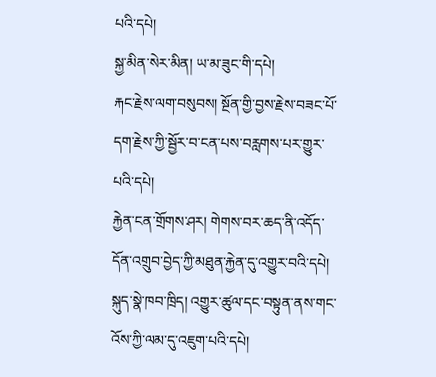པའི་དཔེ།
སྐྱ་མིན་སེར་མིན། ཡ་མ་ཟུང་གི་དཔེ།
རྐང་རྗེས་ལག་བསུབས། སྔོན་གྱི་བྱས་རྗེས་བཟང་པོ་དག་རྗེས་ཀྱི་སྦྱོར་བ་ངན་པས་བརླགས་པར་གྱུར་པའི་དཔེ།
རྐྱེན་ངན་གྲོགས་ཤར། གེགས་བར་ཆད་ནི་འདོད་དོན་འགྲུབ་བྱེད་ཀྱི་མཐུན་རྐྱེན་དུ་འགྱུར་བའི་དཔེ།
སྐུད་སྣེ་ཁབ་ཁྲིད། འགྱུར་ཚུལ་དང་བསྟུན་ནས་གང་འོས་ཀྱི་ལམ་དུ་འཇུག་པའི་དཔེ།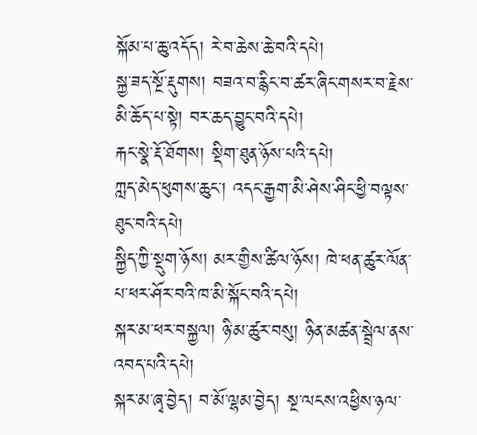སྐོམ་པ་ཆུ་འདོད། རེ་བ་ཆེས་ཆེ་བའི་དཔེ།
སྐྱ་ཟད་སྔོ་རྡུགས། བཟའ་བ་རྙིང་བ་ཚར་ཞིང་གསར་བ་རྗེས་མི་ཆོད་པ་སྟེ། བར་ཆད་བྱུང་བའི་དཔེ།
རྐང་སྣེ་རྡོ་ཐོགས། སྡིག་ཐུན་ཉོས་པའི་དཔེ།
ཀླད་མེད་ཕུགས་ཆུང་། འདང་རྒྱག་མི་ཤེས་ཤིང་ཕྱི་བལྟས་ཐུང་བའི་དཔེ།
སྐྱིད་ཀྱི་སྡུག་ཉོས། མར་གྱིས་ཚིལ་ཉོས། ཁེ་ཕན་ཚུར་ལོན་པ་ཕར་ཤོར་བའི་ཁ་མི་སྐོང་བའི་དཔེ།
སྐར་མ་ཕར་བསྐྱལ། ཉི་མ་ཚུར་བསུ། ཉིན་མཚན་སྦྲེལ་ནས་འབད་པའི་དཔེ།
སྐར་མ་ཞྭ་བྱེད། བ་མོ་ལྷམ་བྱེད། སྔ་ལངས་འཕྱིས་ཉལ་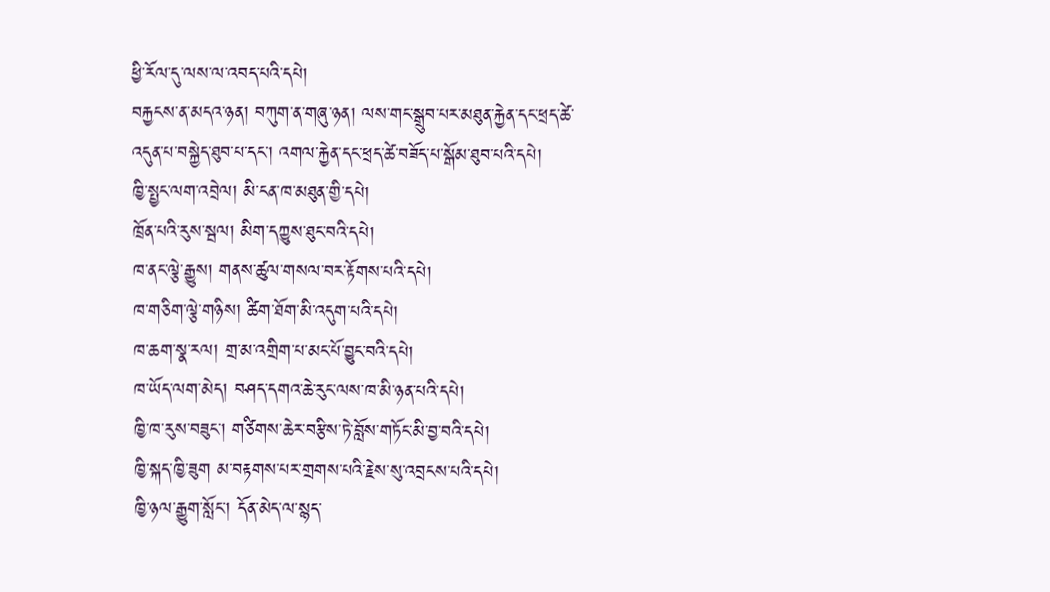ཕྱི་རོལ་དུ་ལས་ལ་འབད་པའི་དཔེ།
བརྐྱངས་ན་མདའ་ཉན། བཀུག་ན་གཞུ་ཉན། ལས་གང་སྒྲུབ་པར་མཐུན་རྐྱེན་དང་ཕྲད་ཚེ་འདུན་པ་བསྐྱེད་ཐུབ་པ་དང་། འགལ་རྐྱེན་དང་ཕྲད་ཚེ་བཟོད་པ་སྒོམ་ཐུབ་པའི་དཔེ།
ཁྱི་སྤྱང་ལག་འབྲེལ། མི་ངན་ཁ་མཐུན་གྱི་དཔེ།
ཁྲོན་པའི་རུས་སྦལ། མིག་དཀྱུས་ཐུང་བའི་དཔེ།
ཁ་ནང་ལྕེ་རྒྱུས། གནས་ཚུལ་གསལ་བར་རྟོགས་པའི་དཔེ།
ཁ་གཅིག་ལྕེ་གཉིས། ཚིག་ཐོག་མི་འདུག་པའི་དཔེ།
ཁ་ཆག་སྣ་རལ། གྲ་མ་འགྲིག་པ་མང་པོ་བྱུང་བའི་དཔེ།
ཁ་ཡོད་ལག་མེད། བཤད་དགའ་ཆེ་རུང་ལས་ཁ་མི་ཉན་པའི་དཔེ།
ཁྱི་ཁ་རུས་བཟུང་། གཙིགས་ཆེར་བརྩིས་ཏེ་བློས་གཏོང་མི་བྱ་བའི་དཔེ།
ཁྱི་སྐད་ཁྱི་ཟུག མ་བརྟགས་པར་གྲགས་པའི་རྗེས་སུ་འབྲངས་པའི་དཔེ།
ཁྱི་ཉལ་རྒྱུག་སློང་། དོན་མེད་ལ་སྙད་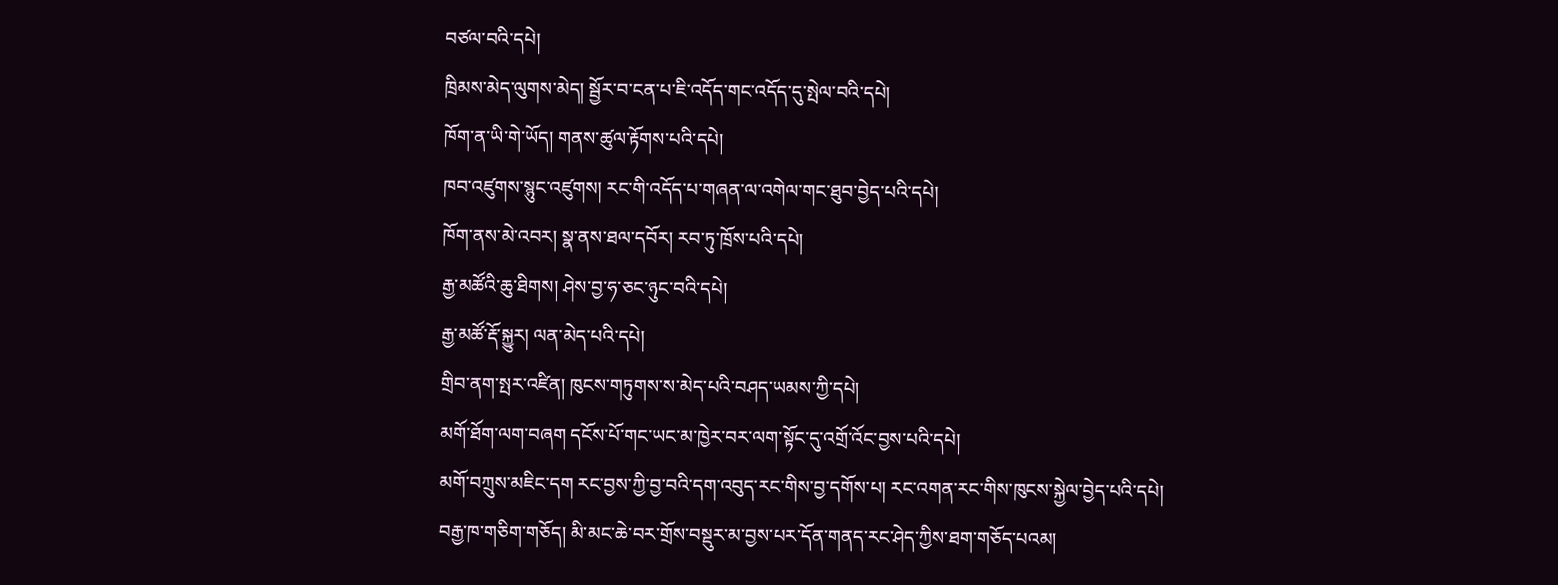བཙལ་བའི་དཔེ།
ཁྲིམས་མེད་ལུགས་མེད། སྦྱོར་བ་ངན་པ་ཇི་འདོད་གང་འདོད་དུ་སྤེལ་བའི་དཔེ།
ཁོག་ན་ཡི་གེ་ཡོད། གནས་ཚུལ་རྟོགས་པའི་དཔེ།
ཁབ་འཛུགས་སྙུང་འཛུགས། རང་གི་འདོད་པ་གཞན་ལ་འགེལ་གང་ཐུབ་བྱེད་པའི་དཔེ།
ཁོག་ནས་མེ་འབར། སྣ་ནས་ཐལ་དབོར། རབ་ཏུ་ཁྲོས་པའི་དཔེ།
རྒྱ་མཚོའི་ཆུ་ཐིགས། ཤེས་བྱ་ཧ་ཅང་ཉུང་བའི་དཔེ།
རྒྱ་མཚོ་རྡོ་སྐྱུར། ལན་མེད་པའི་དཔེ།
གྲིབ་ནག་སྤར་འཛིན། ཁུངས་གཏུགས་ས་མེད་པའི་བཤད་ཡམས་ཀྱི་དཔེ།
མགོ་ཐོག་ལག་བཞག དངོས་པོ་གང་ཡང་མ་ཁྱེར་བར་ལག་སྟོང་དུ་འགྲོ་འོང་བྱས་པའི་དཔེ།
མགོ་བཀྲུས་མཇིང་དག རང་བྱས་ཀྱི་བྱ་བའི་དག་འབུད་རང་གིས་བྱ་དགོས་པ། རང་འགན་རང་གིས་ཁུངས་སྐྱེལ་བྱེད་པའི་དཔེ།
བརྒྱ་ཁ་གཅིག་གཅོད། མི་མང་ཆེ་བར་གྲོས་བསྡུར་མ་བྱས་པར་དོན་གནད་རང་ཤེད་ཀྱིས་ཐག་གཅོད་པའམ།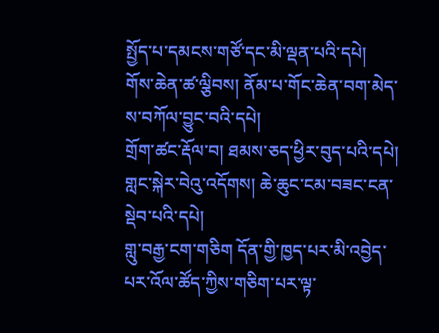སྤྱོད་པ་དམངས་གཙོ་དང་མི་ལྡན་པའི་དཔེ།
གོས་ཆེན་ཚ་ལྕིབས། ནོམ་པ་གོང་ཆེན་བག་མེད་ས་བཀོལ་བྱུང་བའི་དཔེ།
གྲོག་ཚང་རྡོལ་བ། ཐམས་ཅད་ཕྱིར་བུད་པའི་དཔེ།
གླང་སྐེར་བེའུ་འདོགས། ཆེ་ཆུང་ངམ་བཟང་ངན་སྡེབ་པའི་དཔེ།
གླུ་བརྒྱ་ངག་གཅིག དོན་གྱི་ཁྱད་པར་མི་འབྱེད་པར་འོལ་ཚོད་ཀྱིས་གཅིག་པར་ལྟ་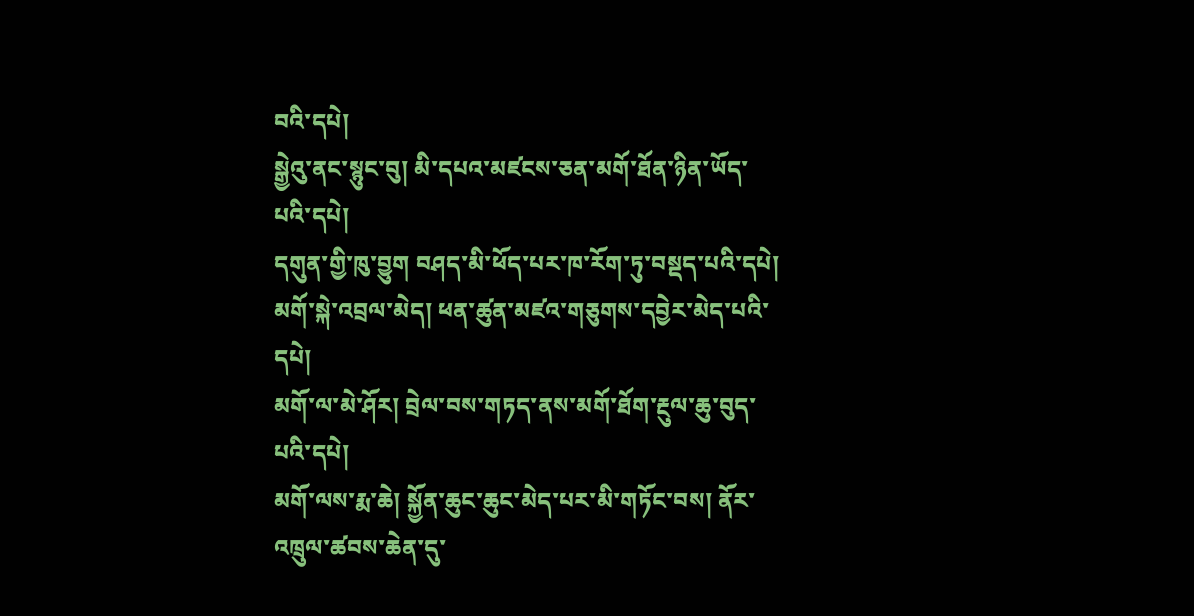བའི་དཔེ།
སྒྱེའུ་ནང་སྙུང་བུ། མི་དཔའ་མཛངས་ཅན་མགོ་ཐོན་ཉིན་ཡོད་པའི་དཔེ།
དགུན་གྱི་ཁུ་བྱུག བཤད་མི་ཕོད་པར་ཁ་རོག་ཏུ་བསྡད་པའི་དཔེ།
མགོ་སྐེ་འབྲལ་མེད། ཕན་ཚུན་མཛའ་གཅུགས་དབྱེར་མེད་པའི་དཔེ།
མགོ་ལ་མེ་ཤོར། བྲེལ་བས་གཏད་ནས་མགོ་ཐོག་རྔུལ་ཆུ་བུད་པའི་དཔེ།
མགོ་ལས་རྨ་ཆེ། སྐྱོན་ཆུང་ཆུང་མེད་པར་མི་གཏོང་བས། ནོར་འཁྲུལ་ཚབས་ཆེན་དུ་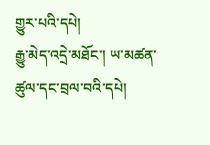གྱུར་པའི་དཔེ།
རྒྱུ་མེད་འདྲེ་མཐོང་། ཡ་མཚན་ཚུལ་དང་བྲལ་བའི་དཔེ།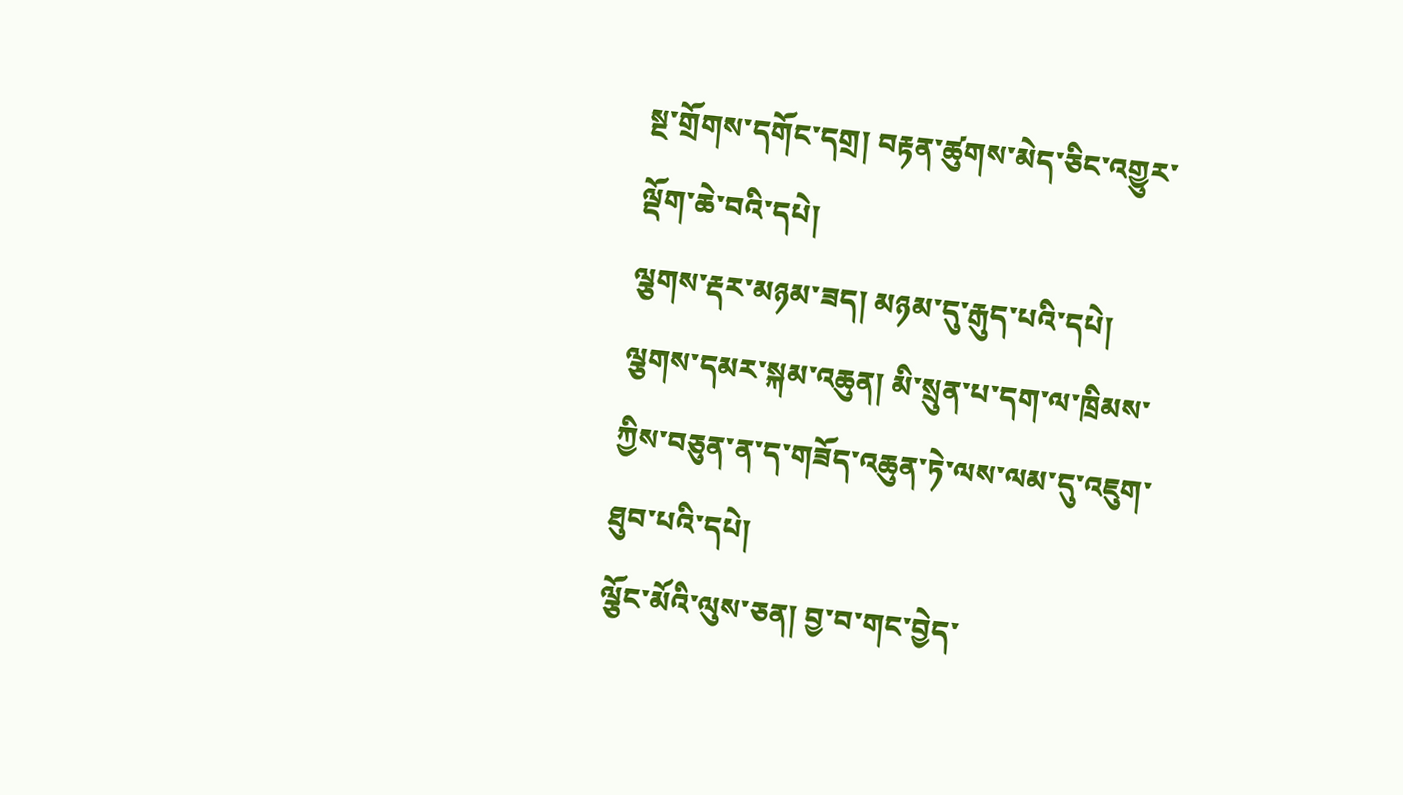སྔ་གྲོགས་དགོང་དགྲ། བརྟན་ཚུགས་མེད་ཅིང་འགྱུར་ལྡོག་ཆེ་བའི་དཔེ།
ལྕགས་རྡར་མཉམ་ཟད། མཉམ་དུ་རྒུད་པའི་དཔེ།
ལྕགས་དམར་སྐམ་འཆུན། མི་སྲུན་པ་དག་ལ་ཁྲིམས་ཀྱིས་བཅུན་ན་ད་གཟོད་འཆུན་ཏེ་ལས་ལམ་དུ་འཇུག་ཐུབ་པའི་དཔེ།
ལྕོང་མོའི་ལུས་ཅན། བྱ་བ་གང་བྱེད་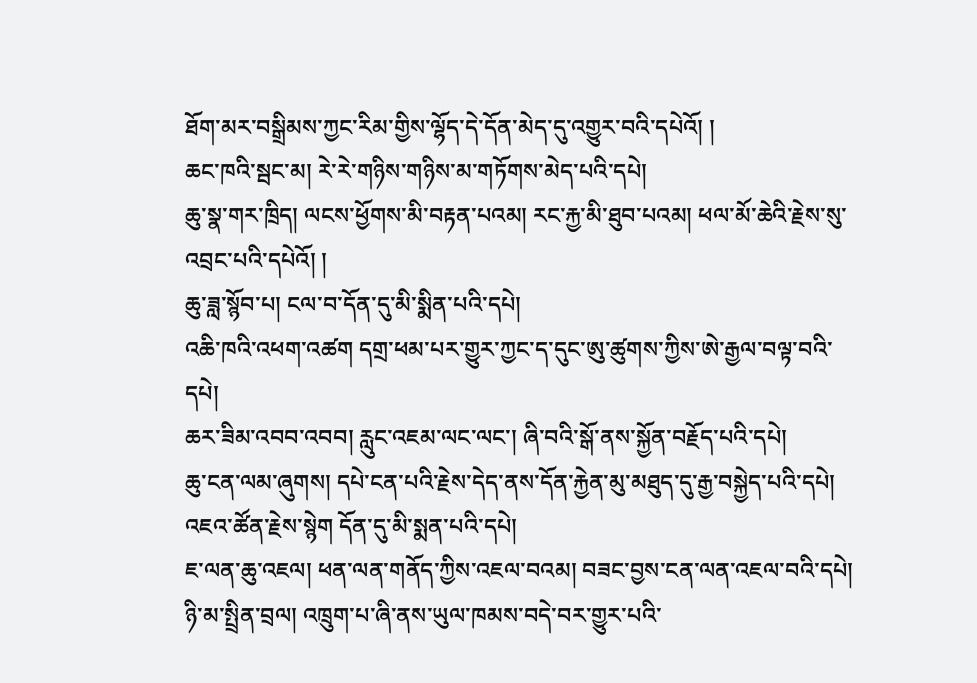ཐོག་མར་བསྒྲིམས་ཀྱང་རིམ་གྱིས་ལྷོད་དེ་དོན་མེད་དུ་འགྱུར་བའི་དཔེའོ། །
ཆང་ཁའི་སྦང་མ། རེ་རེ་གཉིས་གཉིས་མ་གཏོགས་མེད་པའི་དཔེ།
ཆུ་སྣ་གར་ཁྲིད། ལངས་ཕྱོགས་མི་བརྟན་པའམ། རང་རྐྱ་མི་ཐུབ་པའམ། ཕལ་མོ་ཆེའི་རྗེས་སུ་འབྲང་པའི་དཔེའོ། །
ཆུ་ཟླ་སྙོབ་པ། ངལ་བ་དོན་དུ་མི་སྨིན་པའི་དཔེ།
འཆི་ཁའི་འཕག་འཚག དགྲ་ཕམ་པར་གྱུར་ཀྱང་ད་དུང་ཨུ་ཚུགས་ཀྱིས་ཨེ་རྒྱལ་བལྟ་བའི་དཔེ།
ཆར་ཟིམ་འབབ་འབབ། རླུང་འཇམ་ལང་ལང་། ཞི་བའི་སྒོ་ནས་སྐྱོན་བརྗོད་པའི་དཔེ།
ཆུ་ངན་ལམ་ཞུགས། དཔེ་ངན་པའི་རྗེས་དེད་ནས་དོན་རྐྱེན་མུ་མཐུད་དུ་རྒྱ་བསྐྱེད་པའི་དཔེ།
འཇའ་ཚོན་རྗེས་སྙེག དོན་དུ་མི་སྨན་པའི་དཔེ།
ཇ་ལན་ཆུ་འཇལ། ཕན་ལན་གནོད་ཀྱིས་འཇལ་བའམ། བཟང་བྱས་ངན་ལན་འཇལ་བའི་དཔེ།
ཉི་མ་སྤྲིན་བྲལ། འཁྲུག་པ་ཞི་ནས་ཡུལ་ཁམས་བདེ་བར་གྱུར་པའི་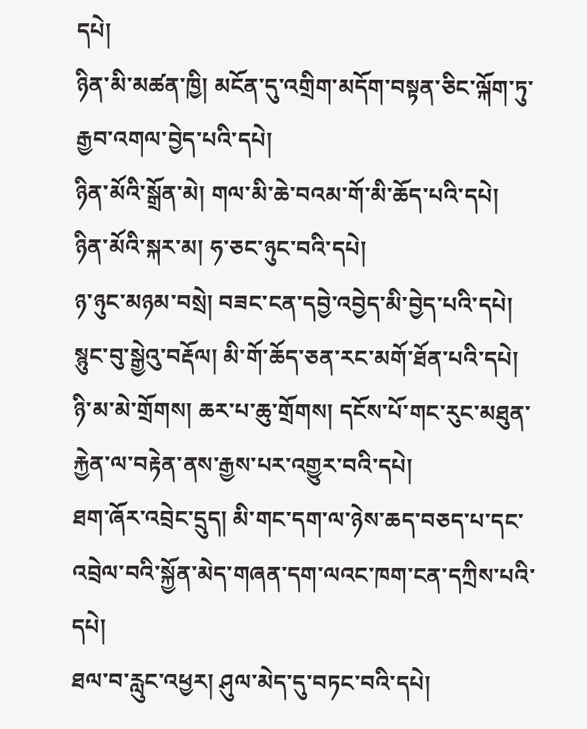དཔེ།
ཉིན་མི་མཚན་ཁྱི། མངོན་དུ་འགྲིག་མདོག་བསྟན་ཅིང་ལྐོག་ཏུ་རྒྱབ་འགལ་བྱེད་པའི་དཔེ།
ཉིན་མོའི་སྒྲོན་མེ། གལ་མི་ཆེ་བའམ་གོ་མི་ཆོད་པའི་དཔེ།
ཉིན་མོའི་སྐར་མ། ཧ་ཅང་ཉུང་བའི་དཔེ།
ཉ་ཉུང་མཉམ་བསྲེ། བཟང་ངན་དབྱེ་འབྱེད་མི་བྱེད་པའི་དཔེ།
སྙུང་བུ་སྒྱེའུ་བརྡོལ། མི་གོ་ཆོད་ཅན་རང་མགོ་ཐོན་པའི་དཔེ།
ཉི་མ་མེ་གྲོགས། ཆར་པ་ཆུ་གྲོགས། དངོས་པོ་གང་རུང་མཐུན་རྐྱེན་ལ་བརྟེན་ནས་རྒྱས་པར་འགྱུར་བའི་དཔེ།
ཐག་ཞོར་འབྲེང་དྲུད། མི་གང་དག་ལ་ཉེས་ཆད་བཅད་པ་དང་འབྲེལ་བའི་སྐྱོན་མེད་གཞན་དག་ལའང་ཁག་ངན་དཀྲིས་པའི་དཔེ།
ཐལ་བ་རླུང་འཕྱར། ཤུལ་མེད་དུ་བཏང་བའི་དཔེ།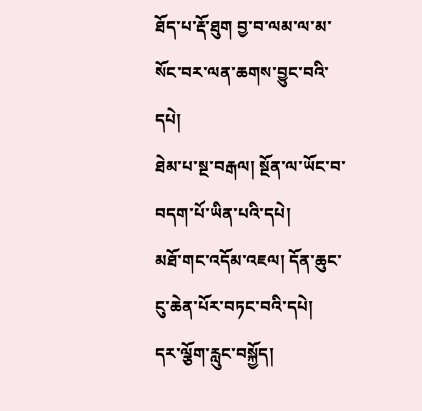ཐོད་པ་རྡོ་ཐུག བྱ་བ་ལམ་ལ་མ་སོང་བར་ལན་ཆགས་བྱུང་བའི་དཔེ།
ཐེམ་པ་སྔ་བརྒལ། སྔོན་ལ་ཡོང་བ་བདག་པོ་ཡིན་པའི་དཔེ།
མཐོ་གང་འདོམ་འཇལ། དོན་ཆུང་ངུ་ཆེན་པོར་བཏང་བའི་དཔེ།
དར་ལྕོག་རླུང་བསྐྱོད།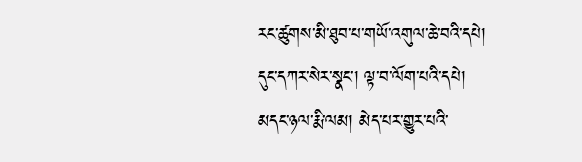རང་ཚུགས་མི་ཐུབ་པ་གཡོ་འགུལ་ཆེ་བའི་དཔེ།
དུང་དཀར་སེར་སྣང་། ལྟ་བ་ལོག་པའི་དཔེ།
མདང་ཉལ་རྨི་ལམ། མེད་པར་གྱུར་པའི་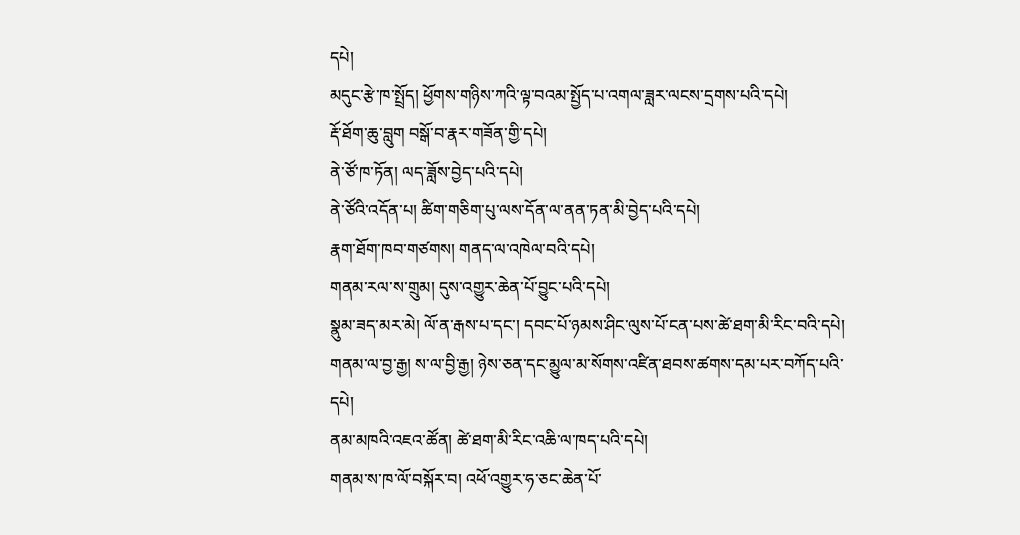དཔེ།
མདུང་རྩེ་ཁ་སྤྲོད། ཕྱོགས་གཉིས་ཀའི་ལྟ་བའམ་སྤྱོད་པ་འགལ་ཟླར་ལངས་དྲགས་པའི་དཔེ།
རྡོ་ཐོག་ཆུ་བླུག བསྒོ་བ་རྣར་གཟོན་གྱི་དཔེ།
ནེ་ཙོ་ཁ་ཏོན། ལད་ཟློས་བྱེད་པའི་དཔེ།
ནེ་ཙོའི་འདོན་པ། ཚིག་གཅིག་པུ་ལས་དོན་ལ་ནན་ཏན་མི་བྱེད་པའི་དཔེ།
རྣག་ཐོག་ཁབ་གཙགས། གནད་ལ་འཁེལ་བའི་དཔེ།
གནམ་རལ་ས་གྲུམ། དུས་འགྱུར་ཆེན་པོ་བྱུང་པའི་དཔེ།
སྣུམ་ཟད་མར་མེ། ལོ་ན་རྒས་པ་དང་། དབང་པོ་ཉམས་ཤིང་ལུས་པོ་ངན་པས་ཚེ་ཐག་མི་རིང་བའི་དཔེ།
གནམ་ལ་བྱ་རྒྱ། ས་ལ་བྱི་རྒྱ། ཉེས་ཅན་དང་མྱུལ་མ་སོགས་འཛིན་ཐབས་ཚགས་དམ་པར་བཀོད་པའི་དཔེ།
ནམ་མཁའི་འཇའ་ཚོན། ཚེ་ཐག་མི་རིང་འཆི་ལ་ཁད་པའི་དཔེ།
གནམ་ས་ཁ་ལོ་བསྐོར་བ། འཕོ་འགྱུར་ཧ་ཅང་ཆེན་པོ་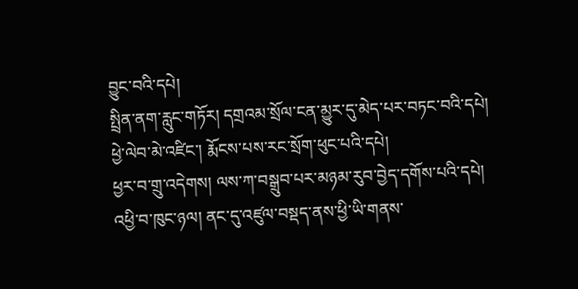བྱུང་བའི་དཔེ།
སྤྲིན་ནག་རླུང་གཏོར། དགྲའམ་སྲོལ་ངན་མྱུར་དུ་མེད་པར་བཏང་བའི་དཔེ།
ཕྱེ་ལེབ་མེ་འཛིང་། རྨོངས་པས་རང་སྲོག་ཕུང་པའི་དཔེ།
ཕྱར་བ་གྲུ་འདེགས། ལས་ཀ་བསྒྲུབ་པར་མཉམ་རུབ་བྱེད་དགོས་པའི་དཔེ།
འཕྱི་བ་ཁུང་ཉལ། ནང་དུ་འཛུལ་བསྡད་ནས་ཕྱི་ཡི་གནས་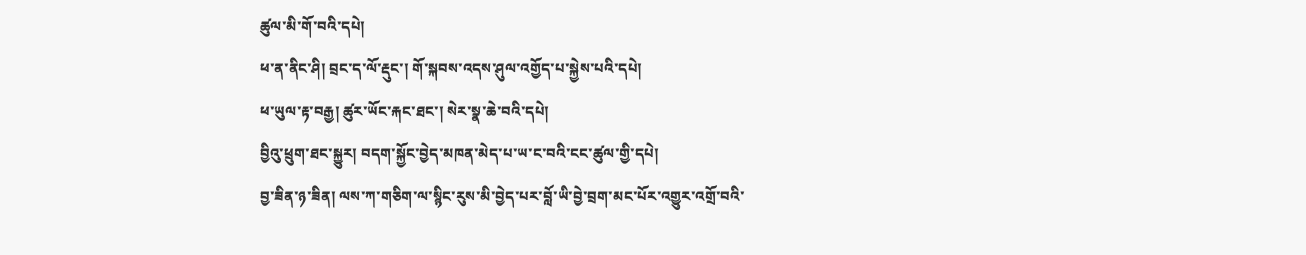ཚུལ་མི་གོ་བའི་དཔེ།
ཕ་ན་ནིང་ཤི། བྲང་ད་ལོ་རྡུང་། གོ་སྐབས་འདས་ཤུལ་འགྱོད་པ་སྐྱེས་པའི་དཔེ།
ཕ་ཡུལ་རྟ་བརྒྱ། ཚུར་ཡོང་རྐང་ཐང་། སེར་སྣ་ཆེ་བའི་དཔེ།
བྱིའུ་ཕྲུག་ཐང་སྐྱུར། བདག་སྐྱོང་བྱེད་མཁན་མེད་པ་ཡ་ང་བའི་ངང་ཚུལ་གྱི་དཔེ།
བྱ་ཟིན་ཉ་ཟིན། ལས་ཀ་གཅིག་ལ་སྙིང་རུས་མི་བྱེད་པར་བློ་ཡི་བྱེ་བྲག་མང་པོར་འགྱུར་འགྲོ་བའི་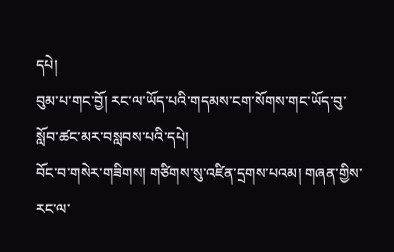དཔེ།
བུམ་པ་གང་བྱོ། རང་ལ་ཡོད་པའི་གདམས་ངག་སོགས་གང་ཡོད་བུ་སློབ་ཚང་མར་བསླབས་པའི་དཔེ།
བོང་བ་གསེར་གཟིགས། གཙིགས་སུ་འཛིན་དྲགས་པའམ། གཞན་གྱིས་རང་ལ་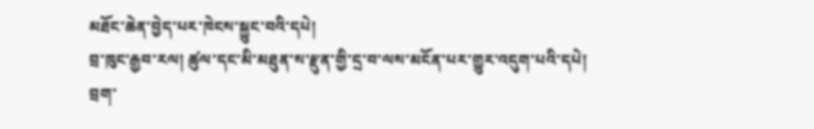མཐོང་ཆེན་བྱེད་པར་ཁེངས་སྐྱུང་བའི་དཔེ།
བྲ་ཁུང་རྒྱབ་རལ། ཚུལ་དང་མི་མཐུན་ས་རྫུན་གྱི་དྲ་བ་ལས་མངོན་པར་གྱུར་འདུག་པའི་དཔེ།
བྲག་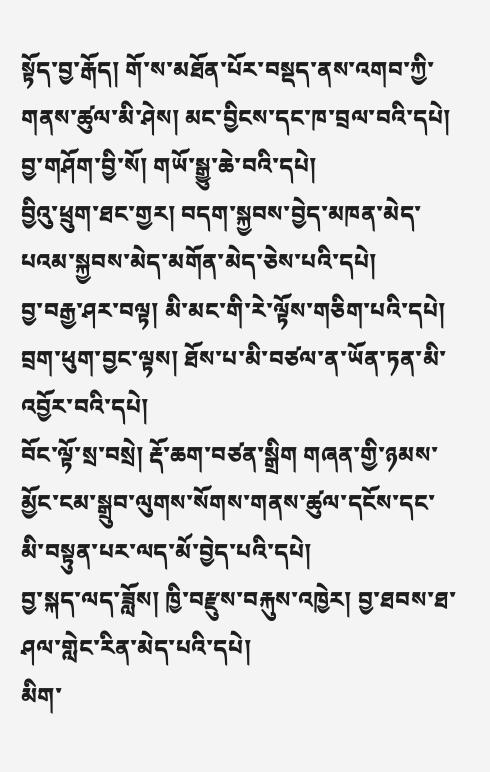སྟོད་བྱ་རྒོད། གོ་ས་མཐོན་པོར་བསྡད་ནས་འགབ་ཀྱི་གནས་ཚུལ་མི་ཤེས། མང་བྱིངས་དང་ཁ་བྲལ་བའི་དཔེ།
བྱ་གཤོག་བྱི་སོ། གཡོ་སྒྱུ་ཆེ་བའི་དཔེ།
བྱིའུ་ཕྲུག་ཐང་གྱར། བདག་སྐྱབས་བྱེད་མཁན་མེད་པའམ་སྐྱབས་མེད་མགོན་མེད་ཅེས་པའི་དཔེ།
བྱ་བརྒྱ་ཤར་བལྟ། མི་མང་གི་རེ་ལྟོས་གཅིག་པའི་དཔེ།
བྲག་ཕུག་བྱང་ལྟས། ཐོས་པ་མི་བཙལ་ན་ཡོན་ཏན་མི་འབྱོར་བའི་དཔེ།
བོང་ལྟོ་སྲ་བསྲེ། རྡོ་ཆག་བཙན་སྒྲིག གཞན་གྱི་ཉམས་མྱོང་ངམ་སྒྲུབ་ལུགས་སོགས་གནས་ཚུལ་དངོས་དང་མི་བསྟུན་པར་ལད་མོ་བྱེད་པའི་དཔེ།
བྱ་སྐད་ལད་ཟློས། ཁྱི་བརྫུས་བརྐུས་འཁྱེར། བྱ་ཐབས་ཐ་ཤལ་གླེང་རིན་མེད་པའི་དཔེ།
མིག་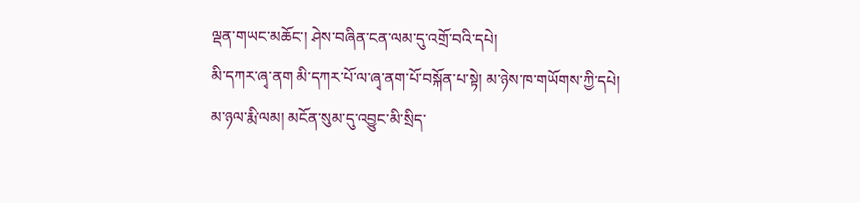ལྡན་གཡང་མཆོང་། ཤེས་བཞིན་ངན་ལམ་དུ་འགྲོ་བའི་དཔེ།
མི་དཀར་ཞྭ་ནག མི་དཀར་པོ་ལ་ཞྭ་ནག་པོ་བསྐོན་པ་སྟེ། མ་ཉེས་ཁ་གཡོགས་ཀྱི་དཔེ།
མ་ཉལ་རྨི་ལམ། མངོན་སུམ་དུ་འབྱུང་མི་སྲིད་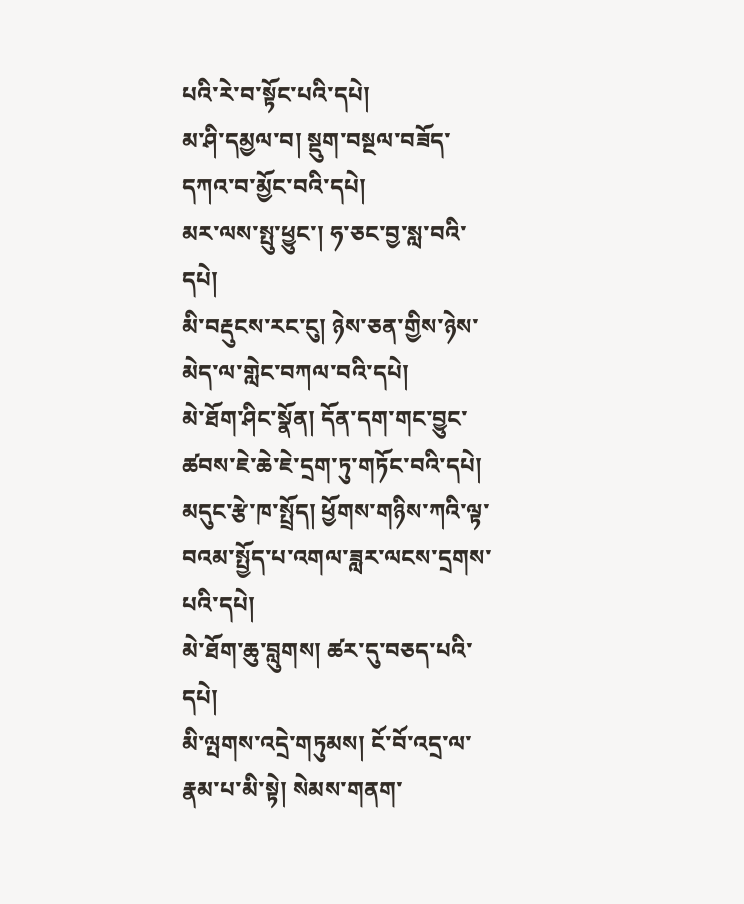པའི་རེ་བ་སྟོང་པའི་དཔེ།
མ་ཤི་དམྱལ་བ། སྡུག་བསྔལ་བཟོད་དཀའ་བ་མྱོང་བའི་དཔེ།
མར་ལས་སྤུ་ཕྱུང་། ཧ་ཅང་བྱ་སླ་བའི་དཔེ།
མི་བརྡུངས་རང་ངུ། ཉེས་ཅན་གྱིས་ཉེས་མེད་ལ་གླེང་བཀལ་བའི་དཔེ།
མེ་ཐོག་ཤིང་སྣོན། དོན་དག་གང་བྱུང་ཚབས་ཇེ་ཆེ་ཇེ་དྲག་ཏུ་གཏོང་བའི་དཔེ།
མདུང་རྩེ་ཁ་སྤྲོད། ཕྱོགས་གཉིས་ཀའི་ལྟ་བའམ་སྤྱོད་པ་འགལ་ཟླར་ལངས་དྲགས་པའི་དཔེ།
མེ་ཐོག་ཆུ་བླུགས། ཚར་དུ་བཅད་པའི་དཔེ།
མི་ལྤགས་འདྲེ་གཏུམས། ངོ་བོ་འདྲ་ལ་རྣམ་པ་མི་སྟེ། སེམས་གནག་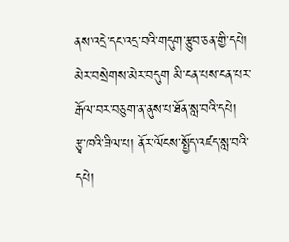ནས་འདྲེ་དང་འདྲ་བའི་གདུག་རྩུབ་ཅན་གྱི་དཔེ།
མེར་བསྲེགས་མེར་བདུག མི་ངན་པས་ངན་པར་རྒོལ་བར་བཅུག་ན་ནུས་པ་ཐོན་སླ་བའི་དཔེ།
རྩྭ་ཁའི་ཟིལ་པ། ནོར་ལོངས་སྤྱོད་འཛད་སླ་བའི་དཔེ།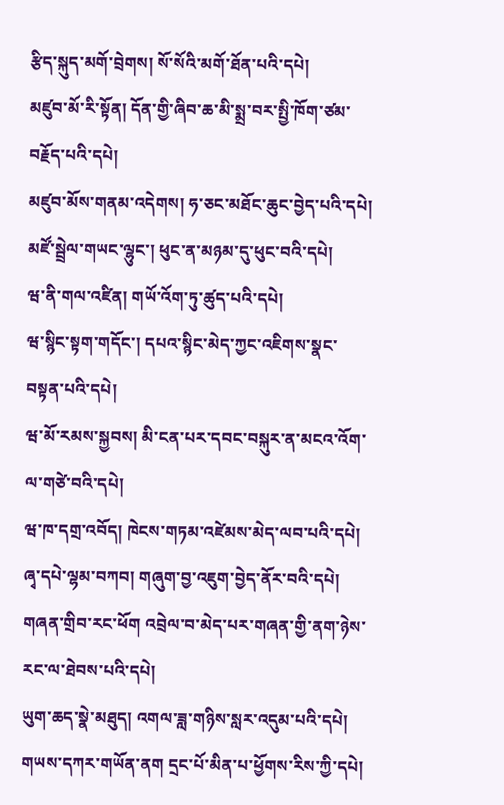རྩིད་སྐུད་མགོ་བྲེགས། སོ་སོའི་མགོ་ཐོན་པའི་དཔེ།
མཛུབ་མོ་རི་སྟོན། དོན་གྱི་ཞིབ་ཆ་མི་སྨྲ་བར་སྤྱི་ཁོག་ཙམ་བརྗོད་པའི་དཔེ།
མཛུབ་མོས་གནམ་འདེགས། ཧ་ཅང་མཐོང་ཆུང་བྱེད་པའི་དཔེ།
མཛོ་སྦྲེལ་གཡང་ལྷུང་། ཕུང་ན་མཉམ་དུ་ཕུང་བའི་དཔེ།
ཝ་ནི་གལ་འཛིན། གཡོ་འོག་ཏུ་ཚུད་པའི་དཔེ།
ཝ་སྙིང་སྟག་གདོང་། དཔའ་སྙིང་མེད་ཀྱང་འཇིགས་སྣང་བསྟན་པའི་དཔེ།
ཝ་མོ་རམས་སྐྱབས། མི་ངན་པར་དབང་བསྐུར་ན་མངའ་འོག་ལ་གཙེ་བའི་དཔེ།
ཝ་ཁ་དགྲ་འབོད། ཁེངས་གཏམ་འཛེམས་མེད་ལབ་པའི་དཔེ།
ཞྭ་དཔེ་ལྷམ་བཀབ། གཞུག་བྱ་འཇུག་བྱེད་ནོར་བའི་དཔེ།
གཞན་གྲིབ་རང་ཕོག འབྲེལ་བ་མེད་པར་གཞན་གྱི་ནག་ཉེས་རང་ལ་ཐེབས་པའི་དཔེ།
ཡུག་ཆད་སྣེ་མཐུད། འགལ་ཟླ་གཉིས་སླར་འདུམ་པའི་དཔེ།
གཡས་དཀར་གཡོན་ནག དྲང་པོ་མིན་པ་ཕྱོགས་རིས་ཀྱི་དཔེ།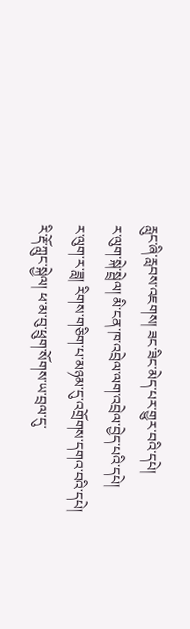རླུང་ཞི་རླབས་འཇགས། ཟང་ཟིང་མེད་པར་གྱུར་བའི་དཔེ།
ར་ལུག་སྐེ་སྦྲེལ། མི་ངན་ཁ་འབྲེལ་ལག་འབྲེལ་བྱེད་པའི་དཔེ།
ར་ལུག་ར་ཟླ། རིགས་གཅིག་པ་མཉམ་དུ་འགྲོགས་དགའ་བའི་དཔེ།
རི་རྡོ་ཀླུང་སྐྱེལ། ཕ་མ་བུ་ཕྲུག་སོགས་ཡ་བྲལ་དུ་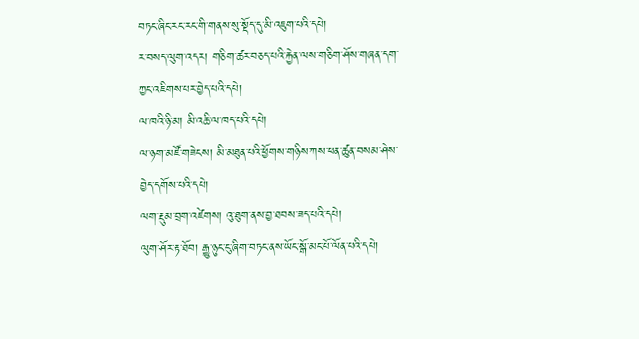བཏང་ཞིང་རང་རང་གི་གནས་སུ་སྡོད་དུ་མི་འཇུག་པའི་དཔེ།
ར་བསད་ལུག་འདར། གཅིག་ཚར་བཅད་པའི་རྐྱེན་ལས་གཅིག་ཤོས་གཞན་དག་ཀྱང་འཇིགས་པར་བྱེད་པའི་དཔེ།
ལ་ཁའི་ཉི་མ། མི་འཆི་ལ་ཁད་པའི་དཔེ།
ལ་ཉག་མཛོ་གཟེངས། མི་མཐུན་པའི་ཕྱོགས་གཉིས་ཀས་ཕན་ཚུན་བསམ་ཤེས་བྱེད་དགོས་པའི་དཔེ།
ལག་རྡུམ་བྲག་འཛེགས། འུ་ཐུག་ནས་བྱ་ཐབས་ཟད་པའི་དཔེ།
ལུག་ཤོར་རྟ་ཐོབ། རྒྱུ་ཉུང་ངུ་ཞིག་བཏང་ནས་ཡོང་སྒོ་མང་པོ་ལོན་པའི་དཔེ།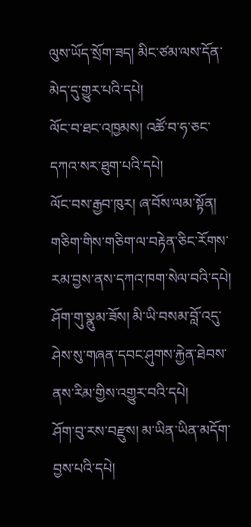ལུས་ཡོད་སྲོག་ཟད། མིང་ཙམ་ལས་དོན་མེད་དུ་གྱུར་པའི་དཔེ།
ལོང་བ་ཐང་འཁྱམས། འཚོ་བ་ཧ་ཅང་དཀའ་སར་ཐུག་པའི་དཔེ།
ལོང་བས་རྒྱབ་ཁུར། ཞ་བོས་ལམ་སྟོན། གཅིག་གིས་གཅིག་ལ་བརྟེན་ཅིང་རོགས་རམ་བྱས་ནས་དཀའ་ཁག་སེལ་བའི་དཔེ།
ཤོག་གུ་སྣུམ་ཟོས། མི་ཡི་བསམ་བློ་འདུ་ཤེས་སུ་གཞན་དབང་ཤུགས་རྐྱེན་ཐེབས་ནས་རིམ་གྱིས་འགྱུར་བའི་དཔེ།
ཤོག་བུ་རས་བརྫུས། མ་ཡིན་ཡིན་མདོག་བྱས་པའི་དཔེ།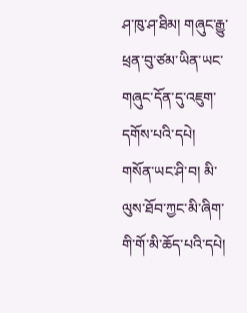ཤ་ཁུ་ཤ་ཐིམ། གཞུང་རྒྱུ་ཕྲན་བུ་ཙམ་ཡིན་ཡང་གཞུང་དོན་དུ་འཇུག་དགོས་པའི་དཔེ།
གསོན་ཡང་ཤི་བ། མི་ལུས་ཐོབ་ཀྱང་མི་ཞིག་གི་གོ་མི་ཆོད་པའི་དཔེ།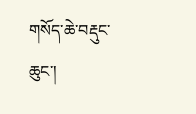གསོད་ཆེ་བརྡུང་ཆུང་།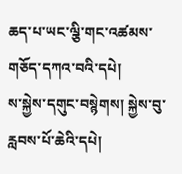ཆད་པ་ཡང་ལྕི་གང་འཚམས་གཅོད་དཀའ་བའི་དཔེ།
ས་སྐྱེས་དགུང་བསྙེགས། སྐྱེས་བུ་རླབས་པོ་ཆེའི་དཔེ།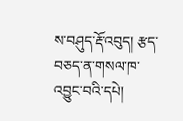ས་བཤུད་རྡོ་འབུད། རྩད་བཅད་ན་གསལ་ཁ་འབྱུང་བའི་དཔེ།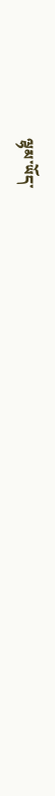ལྷམ་ཡོད་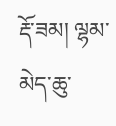རྡོ་ཟམ། ལྷམ་མེད་ཆུ་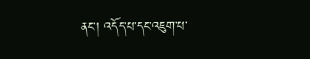ནང་། འདོད་པ་དང་འཇུག་པ་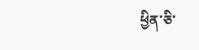ཕྱིན་ཅི་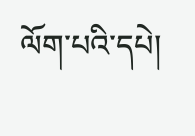ལོག་པའི་དཔེ།